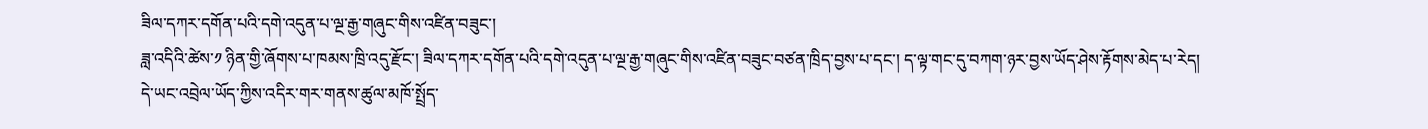ཟིལ་དཀར་དགོན་པའི་དགེ་འདུན་པ་ལྔ་རྒྱ་གཞུང་གིས་འཛིན་བཟུང་།
ཟླ་འདིའི་ཚེས་༡ ཉིན་གྱི་ཞོགས་པ་ཁམས་ཁྲི་འདུ་རྫོང་། ཟིལ་དཀར་དགོན་པའི་དགེ་འདུན་པ་ལྔ་རྒྱ་གཞུང་གིས་འཛིན་བཟུང་བཙན་ཁྲིད་བྱས་པ་དང་། ད་ལྟ་གང་དུ་བཀག་ཉར་བྱས་ཡོད་ཤེས་རྟོགས་མེད་པ་རེད།
དེ་ཡང་འབྲེལ་ཡོད་ཀྱིས་འདིར་གར་གནས་ཚུལ་མཁོ་སྤྲོད་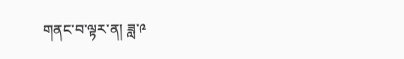གནང་བ་ལྟར་ན། ཟླ་༩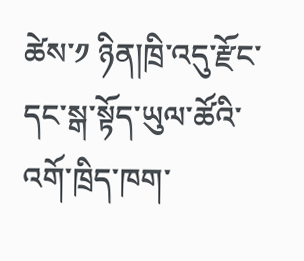ཚེས་༡ ཉིན།ཁྲི་འདུ་རྫོང་དང་སྒ་སྟོད་ཡུལ་ཚོའི་འགོ་ཁྲིད་ཁག་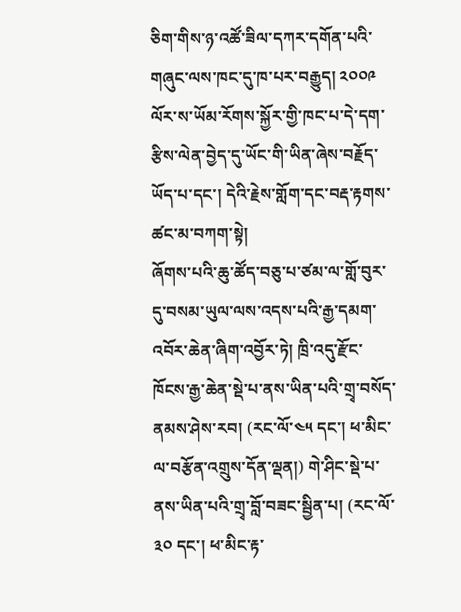ཅིག་གིས་ཉ་འཚོ་ཟིལ་དཀར་དགོན་པའི་གཞུང་ལས་ཁང་དུ་ཁ་པར་བརྒྱུད། ༢༠༠༩ ལོར་ས་ཡོམ་རོགས་སྐྱོར་གྱི་ཁང་པ་དེ་དག་རྩིས་ལེན་བྱེད་དུ་ཡོང་གི་ཡིན་ཞེས་བརྗོད་ཡོད་པ་དང་། དེའི་རྗེས་གློག་དང་བརྡ་རྟགས་ཚང་མ་བཀག་སྟེ།
ཞོགས་པའི་ཆུ་ཚོད་བཅུ་པ་ཙམ་ལ་གློ་བུར་དུ་བསམ་ཡུལ་ལས་འདས་པའི་རྒྱ་དམག་འབོར་ཆེན་ཞིག་འབྱོར་ཏེ། ཁྲི་འདུ་རྫོང་ཁོངས་རྒྱ་ཆེན་སྡེ་པ་ནས་ཡིན་པའི་གྲྭ་བསོད་ནམས་ཤེས་རབ། (རང་ལོ་༤༥ དང་། ཕ་མིང་ལ་བརྩོན་འགྲུས་དོན་ལྡན།) གེ་ཤིང་སྡེ་པ་ནས་ཡིན་པའི་གྲྭ་བློ་བཟང་སྦྱིན་པ། (རང་ལོ་༣༠ དང་། ཕ་མིང་རྟ་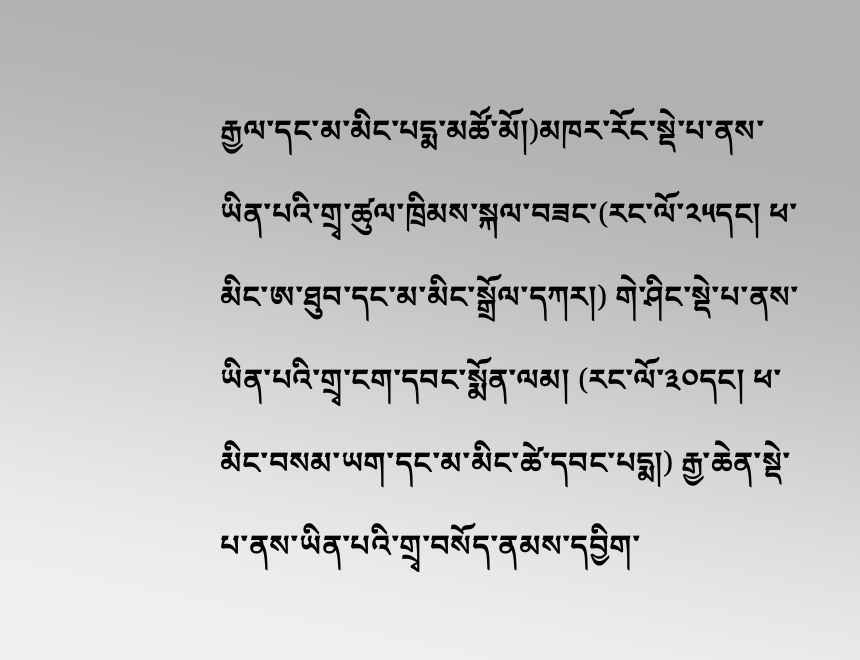རྒྱལ་དང་མ་མིང་པདྨ་མཚོ་མོ།)མཁར་རོང་སྡེ་པ་ནས་ཡིན་པའི་གྲྭ་ཚུལ་ཁྲིམས་སྐལ་བཟང་(རང་ལོ་༢༥དང། ཕ་མིང་ཨ་ཐུབ་དང་མ་མིང་སྒྲོལ་དཀར།) གེ་ཤིང་སྡེ་པ་ནས་ཡིན་པའི་གྲྭ་ངག་དབང་སྨོན་ལམ། (རང་ལོ་༣༠དང། ཕ་མིང་བསམ་ཡག་དང་མ་མིང་ཚེ་དབང་པདྨ།) རྒྱ་ཆེན་སྡེ་པ་ནས་ཡིན་པའི་གྲྭ་བསོད་ནམས་དབྱིག་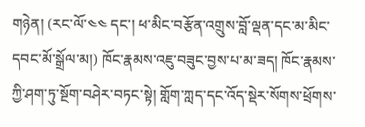གཉེན། (རང་ལོ་༤༤ དང་། ཕ་མིང་བརྩོན་འགྲུས་བློ་ལྡན་དང་མ་མིང་དབང་མོ་སྒྲོལ་མ།) ཁོང་རྣམས་འཇུ་བཟུང་བྱས་པ་མ་ཟད། ཁོང་རྣམས་ཀྱི་ཤག་ཏུ་སྔོག་བཤེར་བཏང་སྟེ། གློག་ཀླད་དང་འོད་སྡེར་སོགས་ཕྲོགས་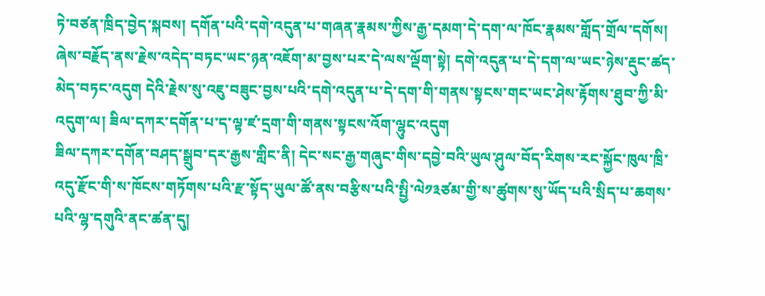ཏེ་བཙན་ཁྲིད་བྱེད་སྐབས། དགོན་པའི་དགེ་འདུན་པ་གཞན་རྣམས་ཀྱིས་རྒྱ་དམག་དེ་དག་ལ་ཁོང་རྣམས་གློད་གྲོལ་དགོས། ཞེས་བརྗོད་ནས་རྗེས་འདེད་བཏང་ཡང་ཉན་འཇོག་མ་བྱས་པར་དེ་ལས་ལྡོག་སྟེ། དགེ་འདུན་པ་དེ་དག་ལ་ཡང་ཉེས་རྡུང་ཚད་མེད་བཏང་འདུག དེའི་རྗེས་སུ་འཇུ་བཟུང་བྱས་པའི་དགེ་འདུན་པ་དེ་དག་གི་གནས་སྟངས་གང་ཡང་ཤེས་རྟོགས་ཐུབ་ཀྱི་མི་འདུག་ལ། ཟིལ་དཀར་དགོན་པ་ད་ལྟ་ཛ་དྲག་གི་གནས་སྟངས་འོག་ལྷུང་འདུག
ཟིལ་དཀར་དགོན་བཤད་སྒྲུབ་དར་རྒྱས་གླིང་ནི། དེང་སང་རྒྱ་གཞུང་གིས་དབྱེ་བའི་ཡུལ་ཤུལ་བོད་རིགས་རང་སྐྱོང་ཁུལ་ཁྲི་འདུ་རྫོང་གི་ས་ཁོངས་གཏོགས་པའི་རྫ་སྟོད་ཡུལ་ཚོ་ནས་བརྩིས་པའི་སྤྱི་ལེ༡༣ཙམ་གྱི་ས་ཚུགས་སུ་ཡོད་པའི་སྲིད་པ་ཆགས་པའི་ལྷ་དགུའི་ནང་ཚན་དུ།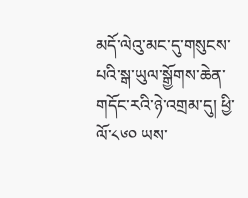མདོ་ལེའུ་མང་དུ་གསུངས་པའི་སྒ་ཡུལ་སྒྱོགས་ཆེན་གདོང་རའི་ཉེ་འགྲམ་དུ། ཕྱི་ལོ་༨༦༠ ཡས་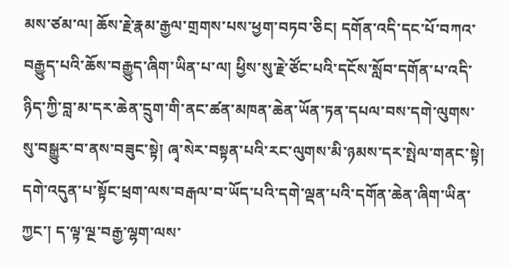མས་ཙམ་ལ། ཆོས་རྗེ་རྣམ་རྒྱལ་གྲགས་པས་ཕྱག་བཏབ་ཅིང། དགོན་འདི་དང་པོ་བཀའ་བརྒྱུད་པའི་ཆོས་བརྒྱུད་ཞིག་ཡིན་པ་ལ། ཕྱིས་སུ་རྗེ་ཙོང་པའི་དངོས་སློབ་དགོན་པ་འདི་ཉིད་ཀྱི་བླ་མ་དར་ཆེན་དྲུག་གི་ནང་ཚན་མཁན་ཆེན་ཡོན་ཏན་དཔལ་བས་དགེ་ལུགས་སུ་བསྒྱུར་བ་ནས་བཟུང་སྟེ། ཞྭ་སེར་བསྟན་པའི་རང་ལུགས་མི་ཉམས་དར་སྤེལ་གནང་སྟེ། དགེ་འདུན་པ་སྟོང་ཕྲག་ལས་བརྒལ་བ་ཡོད་པའི་དགེ་ལྡན་པའི་དགོན་ཆེན་ཞིག་ཡིན་ཀྱང་། ད་ལྟ་ལྔ་བརྒྱ་ལྷག་ལས་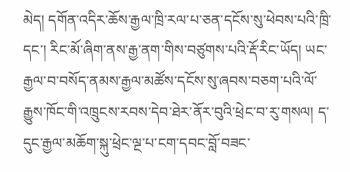མེད། དགོན་འདིར་ཆོས་རྒྱལ་ཁྲི་རལ་པ་ཅན་དངོས་སུ་ཕེབས་པའི་ཁྲི་དང་། རིང་མོ་ཞིག་ནས་རྒྱ་ནག་གིས་བཙུགས་པའི་རྡོ་རིང་ཡོད། ཡང་རྒྱལ་བ་བསོད་ནམས་རྒྱལ་མཚོས་དངོས་སུ་ཞབས་བཅག་པའི་ལོ་རྒྱུས་ཁོང་གི་འཁྲུངས་རབས་དེབ་ཐེར་ནོར་བུའི་ཕྲེང་བ་རུ་གསལ། ད་དུང་རྒྱལ་མཆོག་སྐུ་ཕྲེང་ལྔ་པ་ངག་དབང་བློ་བཟང་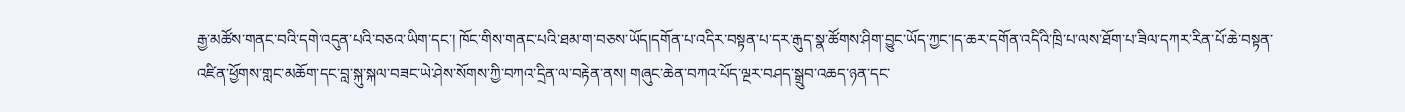རྒྱ་མཚོས་གནང་བའི་དགེ་འདུན་པའི་བཅའ་ཡིག་དང་། ཁོང་གིས་གནང་པའི་ཐམ་ག་བཅས་ཡོད།དགོན་པ་འདིར་བསྟན་པ་དར་རྒུད་སྣ་ཚོགས་ཤིག་བྱུང་ཡོད་ཀྱང་།ད་ཆར་དགོན་འདིའི་ཁྲི་པ་ལས་ཐོག་པ་ཟིལ་དཀར་རིན་པོ་ཆེ་བསྟན་འཛིན་ཕྱོགས་གླང་མཆོག་དང་བླ་སྐུ་སྐལ་བཟང་ཡེ་ཤེས་སོགས་ཀྱི་བཀའ་དྲིན་ལ་བརྟེན་ནས། གཞུང་ཆེན་བཀའ་པོད་ལྔར་བཤད་སྒྲུབ་འཆད་ཉན་དང་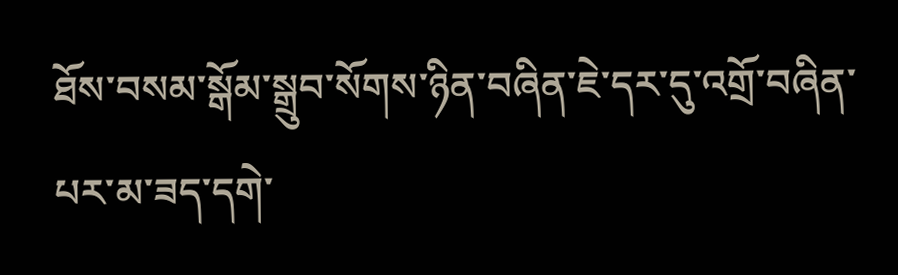ཐོས་བསམ་སྒོམ་སྒྲུབ་སོགས་ཉིན་བཞིན་ཇེ་དར་དུ་འགྲོ་བཞིན་པར་མ་ཟད་དགེ་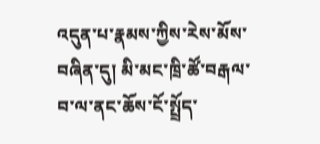འདུན་པ་རྣམས་ཀྱིས་རེས་མོས་བཞིན་དུ། མི་མང་ཁྲི་ཚོ་བརྒལ་བ་ལ་ནང་ཆོས་ངོ་སྤྲོད་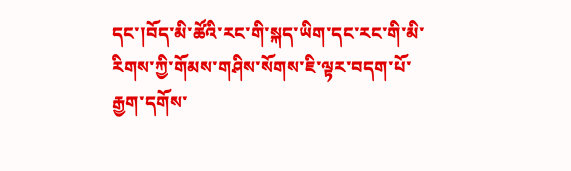དང་།བོད་མི་ཚོའི་རང་གི་སྐད་ཡིག་དང་རང་གི་མི་རིགས་ཀྱི་གོམས་གཤིས་སོགས་ཇི་ལྟར་བདག་པོ་རྒྱག་དགོས་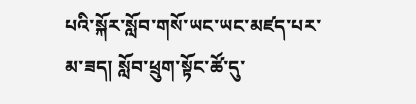པའི་སྐོར་སློབ་གསོ་ཡང་ཡང་མཛད་པར་མ་ཟད། སློབ་ཕྲུག་སྟོང་ཚོ་དུ་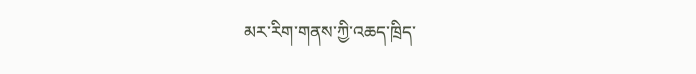མར་རིག་གནས་ཀྱི་འཆད་ཁྲིད་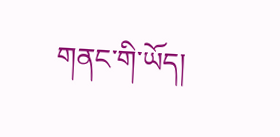གནང་གི་ཡོད།